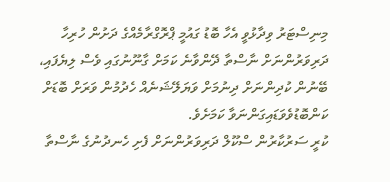މިނިސްޓަރު ވިދާޅުވީ އެހާ ބޮޑު ގައުމީ ޕްރޮގްރާމެއްގެ ދަށުން ހުރިހާ ދަރިވަރުންނަށް ނާސްތާ ދޭންވާނެ ކަމަށް ގާނޫނުގައި ވެސް ލިޔެފައި، ބޭނުން ކުދިންނަށް ދިނުމަށް ވަޔަލޭޝަނެއް ހެދުމުން ވަރަށް ބޮޑަށް ކަންބޮޑުވެވަޑައިގަންނަވާ ކަމަށެވެ.
ކުރީ ސަރުކާރުން ސްކޫލް ދަރިވަރުންނަށް ފެށި ހެނދުނުގެ ނާސްތާ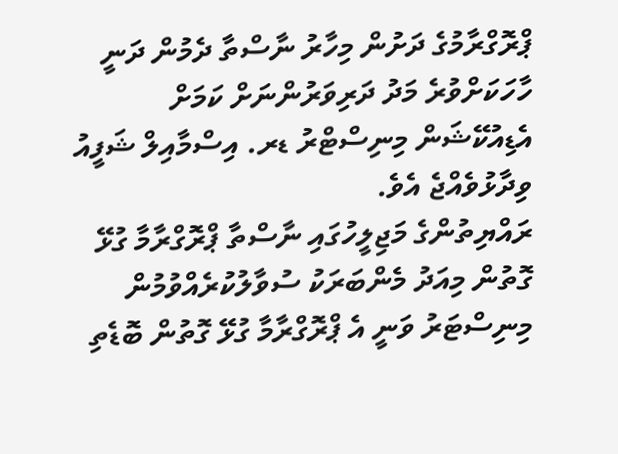ޕްރޮގްރާމުގެ ދަށުން މިހާރު ނާސްތާ ދެމުން ދަނީ ހާހަކަށްވުރެ މަދު ދަރިވަރުންނަށް ކަމަށް އެޑިއުކޭޝަން މިނިސްޓްރު ޑރ. އިސްމާއިލް ޝަފީއު ވިދާޅުވެއްޖެ އެވެ.
ރައްޔިތުންގެ މަޖިލީހުގައި ނާސްތާ ޕްރޮގްރާމާ ގުޅޭ ގޮތުން މިއަދު މެންބަރަކު ސުވާލުކުރެއްވުމުން މިނިސްޓަރު ވަނީ އެ ޕްރޮގްރާމާ ގުޅޭ ގޮތުން ބޮޑެތި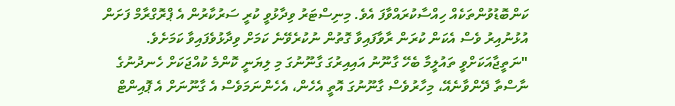ކަންބޮޑުވުންތަކެއް ހިއްސާކުރައްވާފަ އެވެ. މިނިސްޓަރު ވިދާޅުވީ ކުރީ ސަރުކާރުން އެ ޕްރޮގްރާމް ފަށަން އުޅުނުއިރު ވެސް އެކަން ކުރަން ރާވާފައިވާ ގޮތުން ނުކުރެވޭނެ ކަމަށް ވިދާޅުވެފައިވާ ކަމަށެވެ.
"ނަތީޖާއަކަށްވީ ތައުލީމާ ބެހޭ ގާނޫނު އައިއިރުގަ ގާނޫނުގަ މި ލިޔަނީ ކޮންމެ ކުއްޖަކަށް ހެނދުނުގެ ނާސްތާ ދޭންވާނެއޭ، މިހާރުވެސް ގާނޫނުގަ އޮތީ އެހެން، އެހެންނަމަވެސް އެ ގާނޫނަށް އެ ޕޮއިންޓް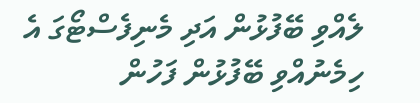ލެއްވި ބޭފުޅުން އަދި މެނިފެސްޓޯގަ އެ ހިމެނުއްވި ބޭފުޅުން ފަހުން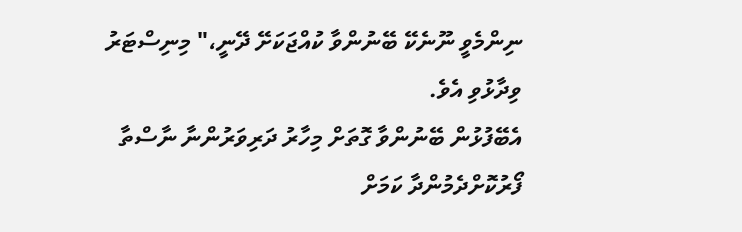ނިންމެވީ ނޫނެކޭ ބޭނުންވާ ކުއްޖަކަށޭ ދޭނީ،" މިނިސްޓަރު ވިދާޅުވި އެވެ.
އެބޭފުޅުން ބޭނުންވާ ގޮތަށް މިހާރު ދަރިވަރުންނާ ނާސްތާ ފޯރުކޮށްދެމުންދާ ކަމަށް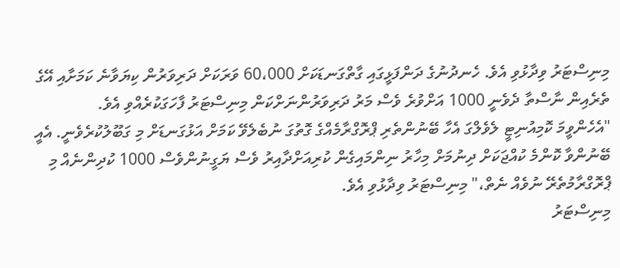މިނިސްޓަރު ވިދާޅުވި އެވެ. ހެނދުނުގެ ދަންފަޅީގައި ގާތްގަނޑަކަށް 60،000 ވަރަކަށް ދަރިވަރުން ކިޔަވާނެ ކަމަށާއި އޭގެ ތެރެއިން ނާސްތާ ދެވެނީ 1000 އަށްވުރެ ވެސް މަރު ދަރިވަރުންނަށްކަން މިނިސްޓަރު ފާހަގަކުރެއްވި އެވެ.
"އެހެންވީމަ ކޮމިއުނިޓީ ލެވެލްގަ އެހާ ބޭނުންތެރި ޕްރޮގްރާމެއްގެ ގޮތުގަ ނުބެލެވޭ ކަމަށް އަޅުގަނޑަށް މި ގަބޫލުކުރެވެނީ. އެއީ ބޭނުންވާ ކޮންމެ ކުއްޖަކަށް ދިނުމަށް މިހާރު ނިންމައިގެން ކުރިއަށްދާއިރު ވެސް ޔަގީނުންވެސް 1000 ކުދިންނެއް މި ޕްރޮގްރާމުތެރޭ ނުވެއް ނެތް،" މިނިސްޓަރު ވިދާޅުވި އެވެ.
މިނިސްޓަރު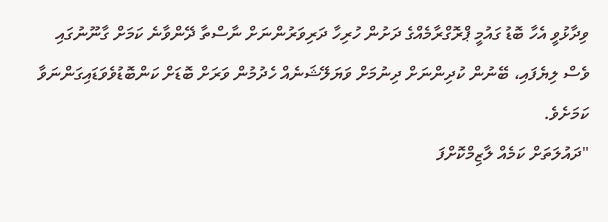ވިދާޅުވީ އެހާ ބޮޑު ގައުމީ ޕްރޮގްރާމެއްގެ ދަށުން ހުރިހާ ދަރިވަރުންނަށް ނާސްތާ ދޭންވާނެ ކަމަށް ގާނޫނުގައި ވެސް ލިޔެފައި، ބޭނުން ކުދިންނަށް ދިނުމަށް ވަޔަލޭޝަނެއް ހެދުމުން ވަރަށް ބޮޑަށް ކަންބޮޑުވެވަޑައިގަންނަވާ ކަމަށެވެ.
"ދައުލަތަށް ކަމެއް ލާޒިމްކޮށްފަ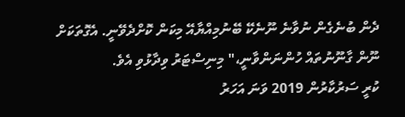ދެން ބުނެގެން ނުވާނެ ނޫނެކޭ ބޭނުމިއްޔާއޭ މިކަން ކޮށްދެވޭނީ. އެގޮތަކަށް ނޫން ގާނޫނުތައް ހުންނަންވާނީ،" މިނިސްޓަރު ވިދާޅުވި އެވެ.
ކުރީ ސަރުކާރުން 2019 ވަނަ އަހަރު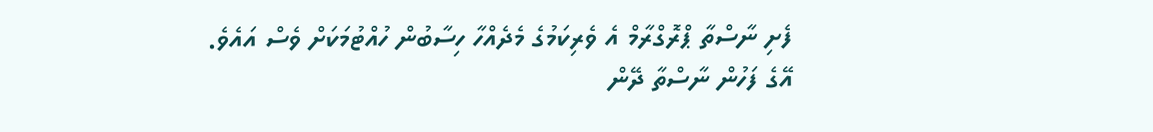ފެށި ނާސްތާ ޕްރޮގްރާމް އެ ވެރިކަމުގެ މެދެއްހާ ހިސާބުން ހުއްޓުމަކަށް ވެސް އައެވެ. އޭގެ ފަހުން ނާސްތާ ދޭން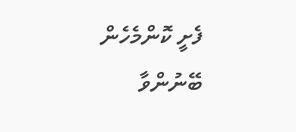ފެށީ ކޮންމެހެން ބޭނުންވާ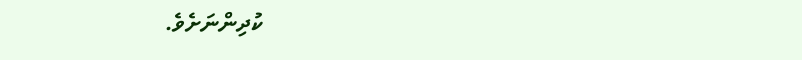ކުދިންނަށެވެ.